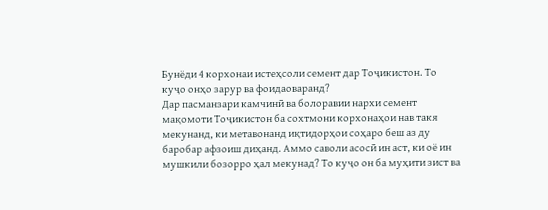Бунёди 4 корхонаи истеҳсоли семент дар Тоҷикистон. То куҷо онҳо зарур ва фоидаоваранд?
Дар пасманзари камчинӣ ва болоравии нархи семент мақомоти Тоҷикистон ба сохтмони корхонаҳои нав такя мекунанд, ки метавонанд иқтидорҳои соҳаро беш аз ду баробар афзоиш диҳанд. Аммо саволи асосӣ ин аст, ки оё ин мушкили бозорро ҳал мекунад? То куҷо он ба муҳити зист ва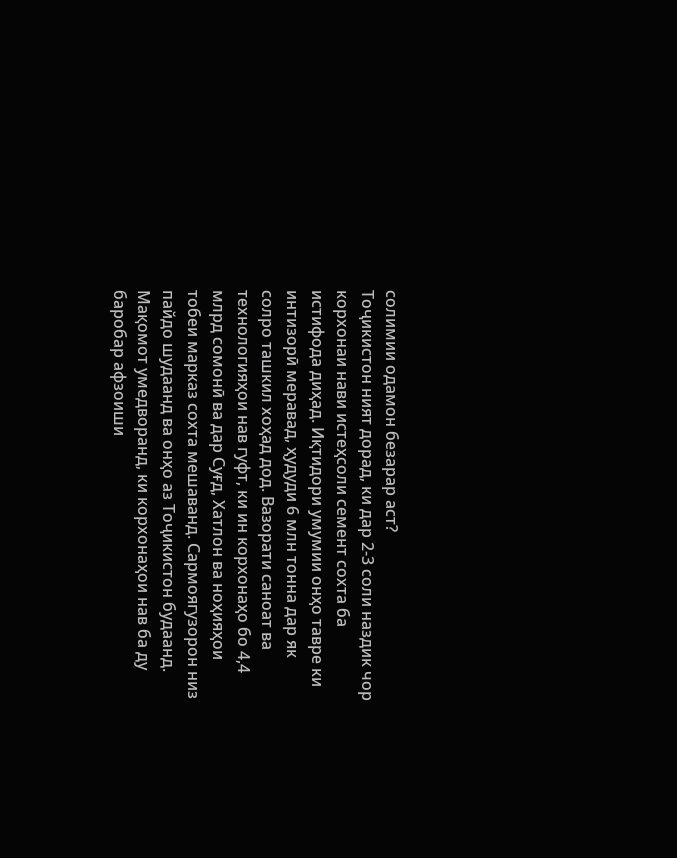солимии одамон безарар аст?
Тоҷикистон ният дорад, ки дар 2-3 соли наздик чор корхонаи нави истеҳсоли семент сохта ба истифода диҳад. Иқтидори умумии онҳо тавре ки интизорӣ меравад, ҳудуди 6 млн тонна дар як солро ташкил хоҳад дод. Вазорати саноат ва технологияҳои нав гуфт, ки ин корхонаҳо бо 4,4 млрд сомонӣ ва дар Суғд, Хатлон ва ноҳияҳои тобеи марказ сохта мешаванд. Сармоягузорон низ пайдо шудаанд ва онҳо аз Тоҷикистон будаанд.
Мақомот умедворанд, ки корхонаҳои нав ба ду баробар афзоиши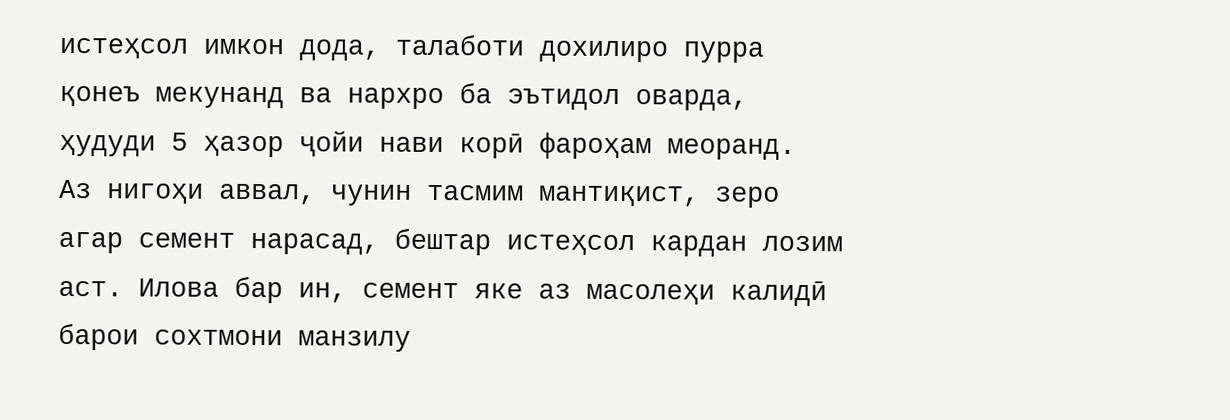истеҳсол имкон дода, талаботи дохилиро пурра қонеъ мекунанд ва нархро ба эътидол оварда, ҳудуди 5 ҳазор ҷойи нави корӣ фароҳам меоранд.
Аз нигоҳи аввал, чунин тасмим мантиқист, зеро агар семент нарасад, бештар истеҳсол кардан лозим аст. Илова бар ин, семент яке аз масолеҳи калидӣ барои сохтмони манзилу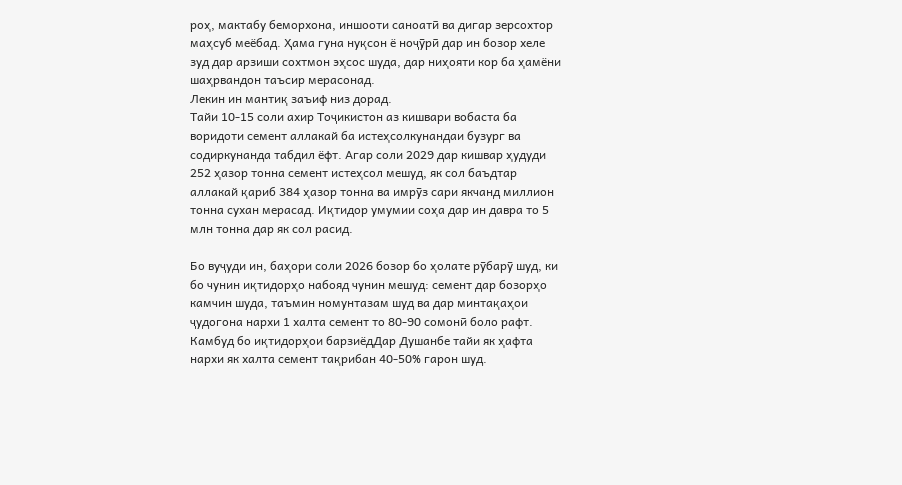роҳ, мактабу беморхона, иншооти саноатӣ ва дигар зерсохтор маҳсуб меёбад. Ҳама гуна нуқсон ё ноҷӯрӣ дар ин бозор хеле зуд дар арзиши сохтмон эҳсос шуда, дар ниҳояти кор ба ҳамёни шаҳрвандон таъсир мерасонад.
Лекин ин мантиқ заъиф низ дорад.
Тайи 10-15 соли ахир Тоҷикистон аз кишвари вобаста ба воридоти семент аллакай ба истеҳсолкунандаи бузург ва содиркунанда табдил ёфт. Агар соли 2029 дар кишвар ҳудуди 252 ҳазор тонна семент истеҳсол мешуд, як сол баъдтар аллакай қариб 384 ҳазор тонна ва имрӯз сари якчанд миллион тонна сухан мерасад. Иқтидор умумии соҳа дар ин давра то 5 млн тонна дар як сол расид.

Бо вуҷуди ин, баҳори соли 2026 бозор бо ҳолате рӯбарӯ шуд, ки бо чунин иқтидорҳо набояд чунин мешуд: семент дар бозорҳо камчин шуда, таъмин номунтазам шуд ва дар минтақаҳои ҷудогона нархи 1 халта семент то 80-90 сомонӣ боло рафт.
Камбуд бо иқтидорҳои барзиёдДар Душанбе тайи як ҳафта нархи як халта семент тақрибан 40-50% гарон шуд.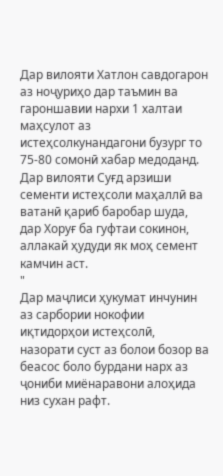Дар вилояти Хатлон савдогарон аз ноҷуриҳо дар таъмин ва гароншавии нархи 1 халтаи маҳсулот аз истеҳсолкунандагони бузург то 75-80 сомонӣ хабар медоданд. Дар вилояти Суғд арзиши сементи истеҳсоли маҳаллӣ ва ватанӣ қариб баробар шуда, дар Хоруғ ба гуфтаи сокинон, аллакай ҳудуди як моҳ семент камчин аст.
"
Дар маҷлиси ҳукумат инчунин аз сарбории нокофии иқтидорҳои истеҳсолӣ, назорати суст аз болои бозор ва беасос боло бурдани нарх аз ҷониби миёнаравони алоҳида низ сухан рафт.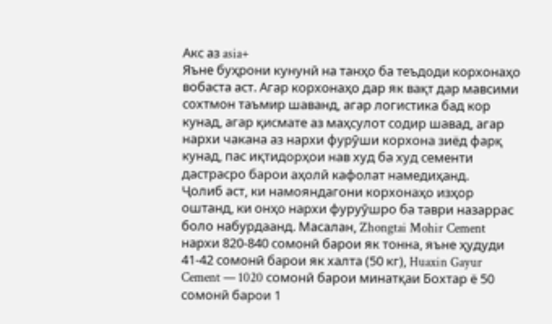Акс аз asia+
Яъне буҳрони кунунӣ на танҳо ба теъдоди корхонаҳо вобаста аст. Агар корхонаҳо дар як вақт дар мавсими сохтмон таъмир шаванд, агар логистика бад кор кунад, агар қисмате аз маҳсулот содир шавад, агар нархи чакана аз нархи фурӯши корхона зиёд фарқ кунад, пас иқтидорҳои нав худ ба худ сементи дастрасро барои аҳолӣ кафолат намедиҳанд.
Ҷолиб аст, ки намояндагони корхонаҳо изҳор оштанд, ки онҳо нархи фуруӯшро ба таври назаррас боло набурдаанд. Масалан, Zhongtai Mohir Cement нархи 820-840 сомонӣ барои як тонна, яъне ҳудуди 41-42 сомонӣ барои як халта (50 кг), Huaxin Gayur Cement — 1020 сомонӣ барои минатқаи Бохтар ё 50 сомонӣ барои 1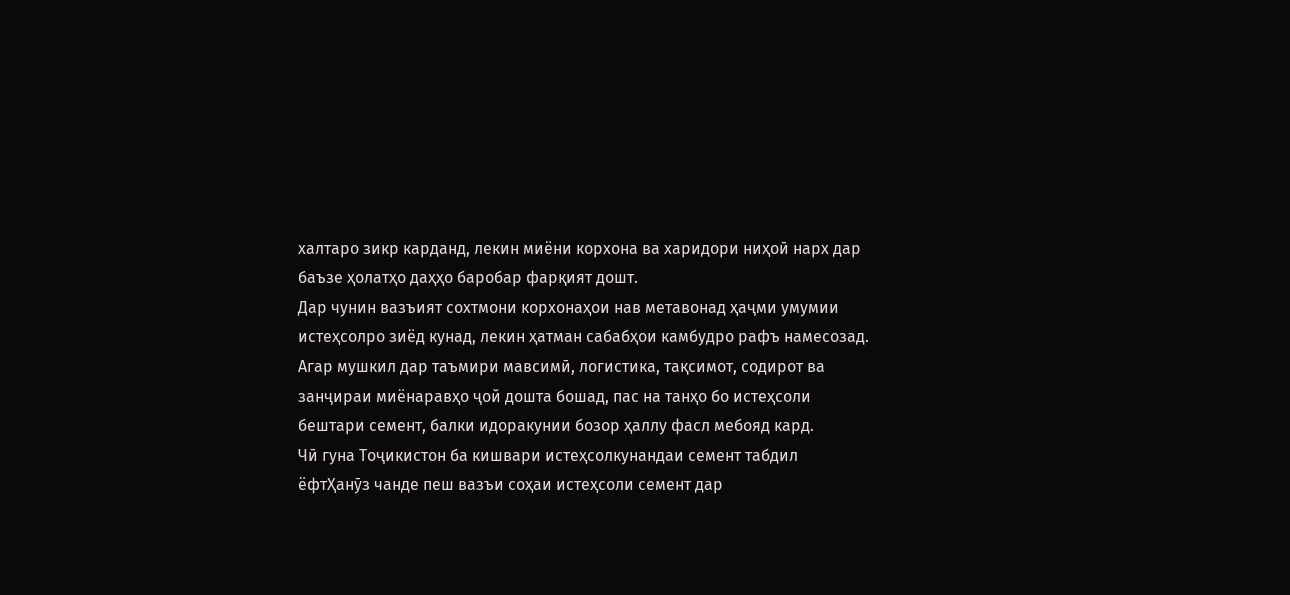халтаро зикр карданд, лекин миёни корхона ва харидори ниҳоӣ нарх дар баъзе ҳолатҳо даҳҳо баробар фарқият дошт.
Дар чунин вазъият сохтмони корхонаҳои нав метавонад ҳаҷми умумии истеҳсолро зиёд кунад, лекин ҳатман сабабҳои камбудро рафъ намесозад. Агар мушкил дар таъмири мавсимӣ, логистика, тақсимот, содирот ва занҷираи миёнаравҳо ҷой дошта бошад, пас на танҳо бо истеҳсоли бештари семент, балки идоракунии бозор ҳаллу фасл мебояд кард.
Чӣ гуна Тоҷикистон ба кишвари истеҳсолкунандаи семент табдил ёфтҲанӯз чанде пеш вазъи соҳаи истеҳсоли семент дар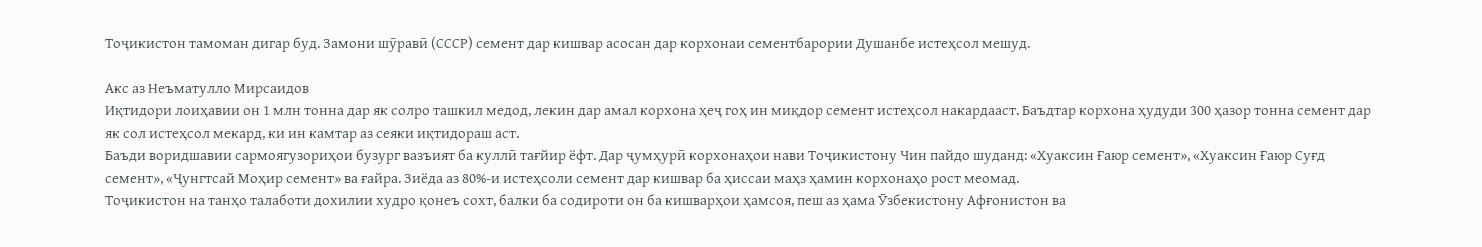Тоҷикистон тамоман дигар буд. Замони шӯравӣ (СССР) семент дар кишвар асосан дар корхонаи сементбарории Душанбе истеҳсол мешуд.

Акс аз Неъматулло Мирсаидов
Иқтидори лоиҳавии он 1 млн тонна дар як солро ташкил медод, лекин дар амал корхона ҳеҷ гоҳ ин миқдор семент истеҳсол накардааст. Баъдтар корхона ҳудуди 300 ҳазор тонна семент дар як сол истеҳсол мекард, ки ин камтар аз сеяки иқтидораш аст.
Баъди воридшавии сармоягузориҳои бузург вазъият ба куллӣ тағйир ёфт. Дар ҷумҳурӣ корхонаҳои нави Тоҷикистону Чин пайдо шуданд: «Хуаксин Ғаюр семент», «Хуаксин Ғаюр Суғд семент», «Ҷунгтсай Моҳир семент» ва ғайра. Зиёда аз 80%-и истеҳсоли семент дар кишвар ба ҳиссаи маҳз ҳамин корхонаҳо рост меомад.
Тоҷикистон на танҳо талаботи дохилии худро қонеъ сохт, балки ба содироти он ба кишварҳои ҳамсоя, пеш аз ҳама Ӯзбекистону Афғонистон ва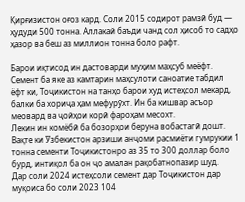Қирғизистон оғоз кард. Соли 2015 содирот рамзӣ буд — ҳудуди 500 тонна. Аллакай баъди чанд сол ҳисоб то садҳо ҳазор ва беш аз миллион тонна боло рафт.

Барои иқтисод ин дастоварди муҳим маҳсуб меёфт. Семент ба яке аз камтарин маҳсулоти саноатие табдил ёфт ки, Тоҷикистон на танҳо барои худ истеҳсол мекард, балки ба хориҷа ҳам мефурӯхт. Ин ба кишвар асъор меовард ва ҷойҳои корӣ фароҳам месохт.
Лекин ин комёбӣ ба бозорҳои беруна вобастагӣ дошт. Вақте ки Ӯзбекистон арзиши анҷоми расмиёти гумрукии 1 тонна сементи Тоҷикистонро аз 35 то 300 доллар боло бурд, интиқол ба он ҷо амалан рақобатнопазир шуд.
Дар соли 2024 истеҳсоли семент дар Тоҷикистон дар муқоиса бо соли 2023 104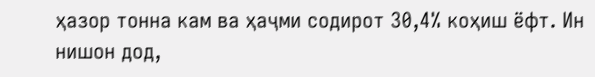ҳазор тонна кам ва ҳаҷми содирот 30,4% коҳиш ёфт. Ин нишон дод,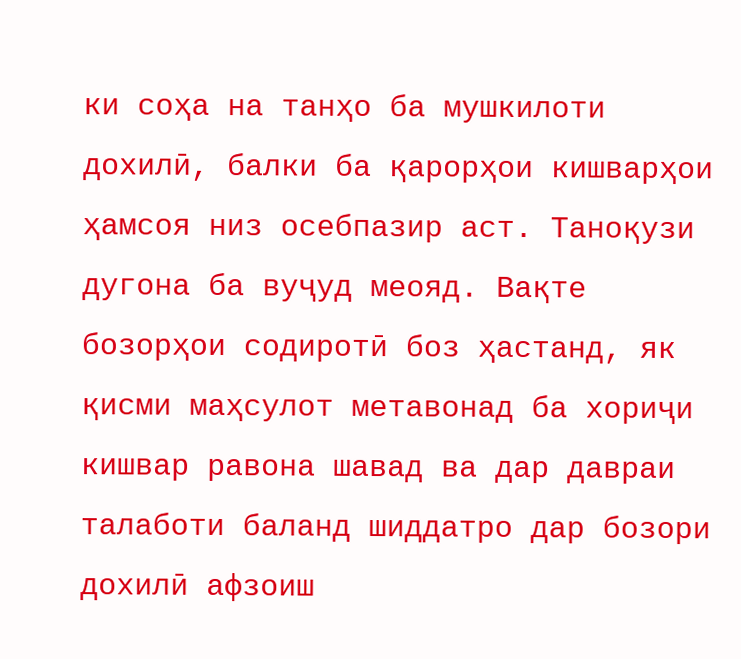ки соҳа на танҳо ба мушкилоти дохилӣ, балки ба қарорҳои кишварҳои ҳамсоя низ осебпазир аст. Таноқузи дугона ба вуҷуд меояд. Вақте бозорҳои содиротӣ боз ҳастанд, як қисми маҳсулот метавонад ба хориҷи кишвар равона шавад ва дар давраи талаботи баланд шиддатро дар бозори дохилӣ афзоиш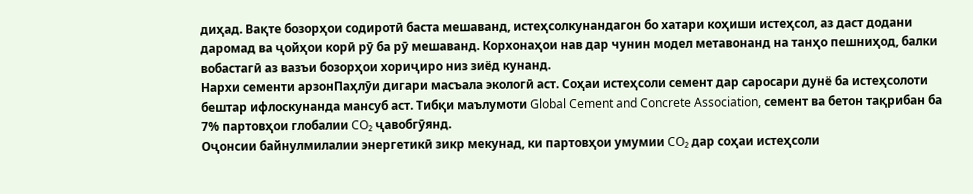диҳад. Вақте бозорҳои содиротӣ баста мешаванд, истеҳсолкунандагон бо хатари коҳиши истеҳсол, аз даст додани даромад ва ҷойҳои корӣ рӯ ба рӯ мешаванд. Корхонаҳои нав дар чунин модел метавонанд на танҳо пешниҳод, балки вобастагӣ аз вазъи бозорҳои хориҷиро низ зиёд кунанд.
Нархи сементи арзонПаҳлӯи дигари масъала экологӣ аст. Соҳаи истеҳсоли семент дар саросари дунё ба истеҳсолоти бештар ифлоскунанда мансуб аст. Тибқи маълумоти Global Cement and Concrete Association, семент ва бетон тақрибан ба 7% партовҳои глобалии CO₂ ҷавобгӯянд.
Оҷонсии байнулмилалии энергетикӣ зикр мекунад, ки партовҳои умумии CO₂ дар соҳаи истеҳсоли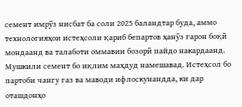семент имрӯз нисбат ба соли 2025 баландтар буда, аммо технологияҳои истеҳсоли қариб бепартов ҳанӯз гарон боқӣ мондаанд ва талаботи оммавии бозорӣ пайдо накардаанд.
Мушкили семент бо иқлим маҳдуд намешавад. Истеҳсол бо партоби чангу газ ва маводи ифлоскунандда, ки дар оташдонҳо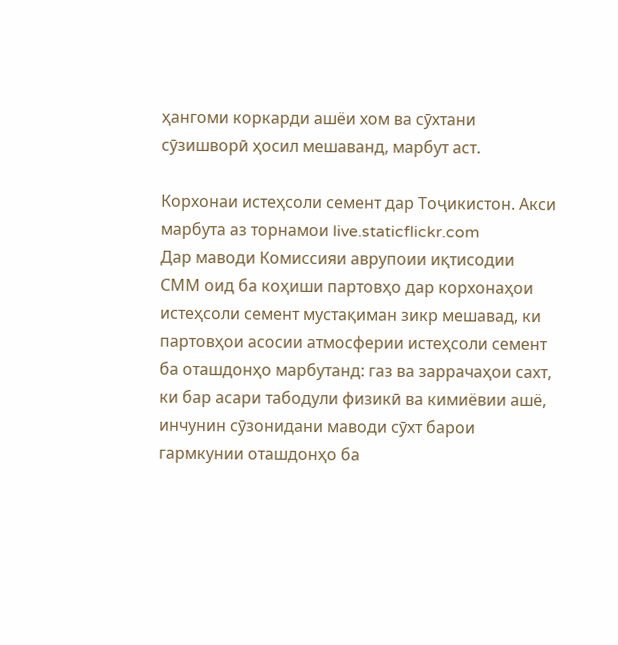ҳангоми коркарди ашёи хом ва сӯхтани сӯзишворӣ ҳосил мешаванд, марбут аст.

Корхонаи истеҳсоли семент дар Тоҷикистон. Акси марбута аз торнамои live.staticflickr.com
Дар маводи Комиссияи аврупоии иқтисодии СММ оид ба коҳиши партовҳо дар корхонаҳои истеҳсоли семент мустақиман зикр мешавад, ки партовҳои асосии атмосферии истеҳсоли семент ба оташдонҳо марбутанд: газ ва заррачаҳои сахт, ки бар асари табодули физикӣ ва кимиёвии ашё, инчунин сӯзонидани маводи сӯхт барои гармкунии оташдонҳо ба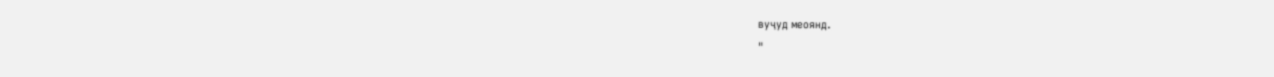вуҷуд меоянд.
"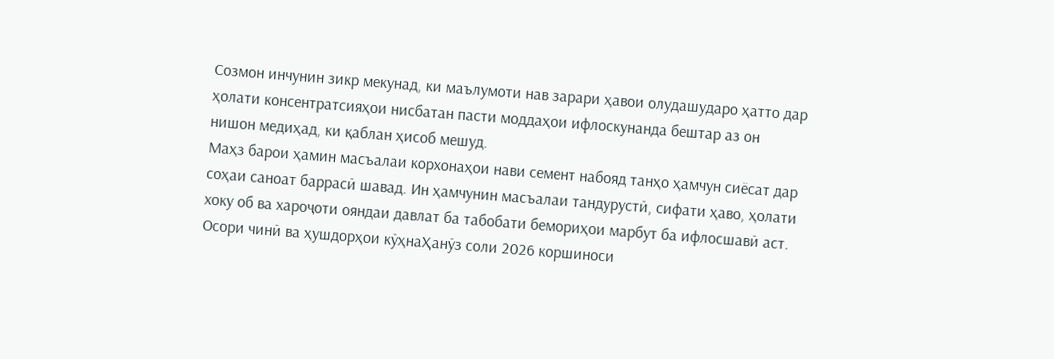Созмон инчунин зикр мекунад, ки маълумоти нав зарари ҳавои олудашударо ҳатто дар ҳолати консентратсияҳои нисбатан пасти моддаҳои ифлоскунанда бештар аз он нишон медиҳад, ки қаблан ҳисоб мешуд.
Маҳз барои ҳамин масъалаи корхонаҳои нави семент набояд танҳо ҳамчун сиёсат дар соҳаи саноат баррасӣ шавад. Ин ҳамчунин масъалаи тандурустӣ, сифати ҳаво, ҳолати хоку об ва хароҷоти ояндаи давлат ба табобати бемориҳои марбут ба ифлосшавӣ аст.
Осори чинӣ ва ҳушдорҳои кӯҳнаҲанӯз соли 2026 коршиноси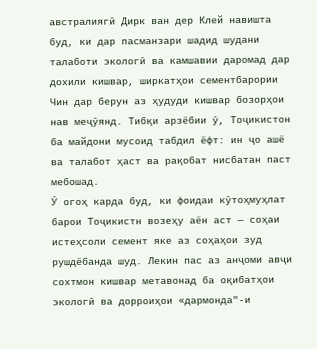австралиягӣ Дирк ван дер Клей навишта буд, ки дар пасманзари шадид шудани талаботи экологӣ ва камшавии даромад дар дохили кишвар, ширкатҳои сементбарории Чин дар берун аз ҳудуди кишвар бозорҳои нав меҷӯянд. Тибқи арзёбии ӯ, Тоҷикистон ба майдони мусоид табдил ёфт: ин ҷо ашё ва талабот ҳаст ва рақобат нисбатан паст мебошад.
Ӯ огоҳ карда буд, ки фоидаи кӯтоҳмуҳлат барои Тоҷикистн возеҳу аён аст — соҳаи истеҳсоли семент яке аз соҳаҳои зуд рушдёбанда шуд. Лекин пас аз анҷоми авҷи сохтмон кишвар метавонад ба оқибатҳои экологӣ ва дорроиҳои «дармонда"-и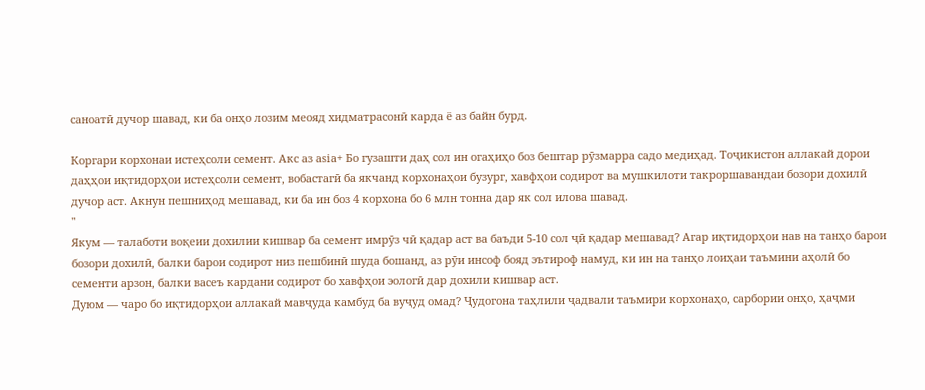саноатӣ дучор шавад, ки ба онҳо лозим меояд хидматрасонӣ карда ё аз байн бурд.

Коргари корхонаи истеҳсоли семент. Акс аз asia+ Бо гузашти даҳ сол ин огаҳиҳо боз бештар рӯзмарра садо медиҳад. Тоҷикистон аллакай дорои даҳҳои иқтидорҳои истеҳсоли семент, вобастагӣ ба якчанд корхонаҳои бузург, хавфҳои содирот ва мушкилоти такроршавандаи бозори дохилӣ дучор аст. Акнун пешниҳод мешавад, ки ба ин боз 4 корхона бо 6 млн тонна дар як сол илова шавад.
"
Якум — талаботи воқеии дохилии кишвар ба семент имрӯз чӣ қадар аст ва баъди 5-10 сол ҷӣ қадар мешавад? Агар иқтидорҳои нав на танҳо барои бозори дохилӣ, балки барои содирот низ пешбинӣ шуда бошанд, аз рӯи инсоф бояд эътироф намуд, ки ин на танҳо лоиҳаи таъмини аҳолӣ бо сементи арзон, балки васеъ кардани содирот бо хавфҳои эологӣ дар дохили кишвар аст.
Дуюм — чаро бо иқтидорҳои аллакай мавҷуда камбуд ба вуҷуд омад? Ҷудогона таҳлили ҷадвали таъмири корхонаҳо, сарбории онҳо, ҳаҷми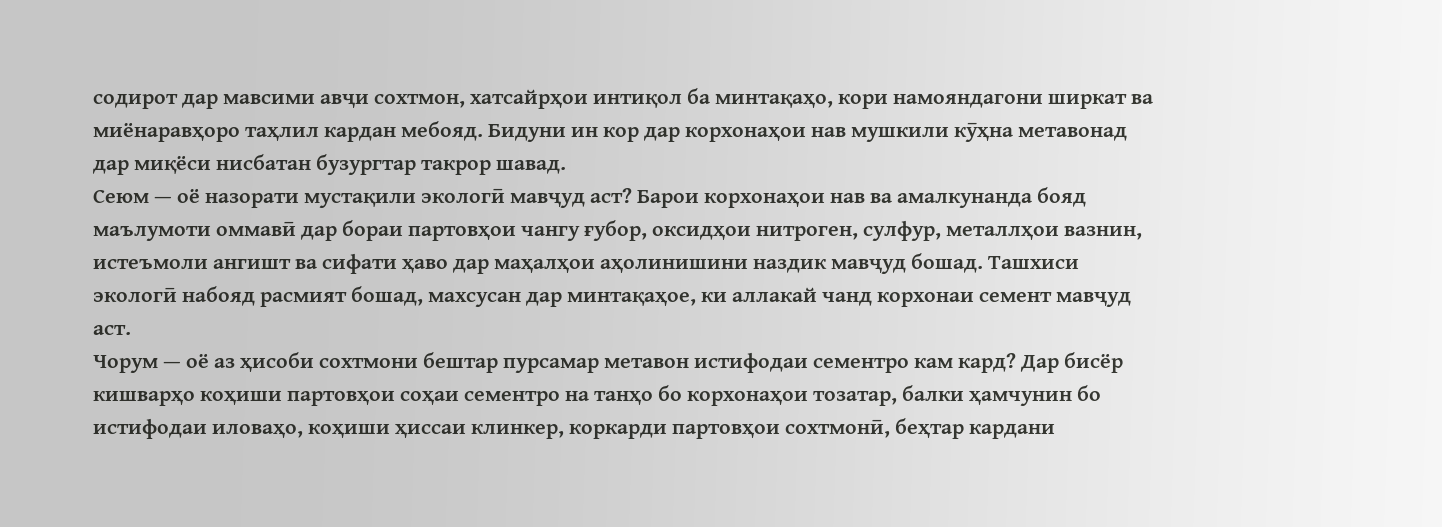содирот дар мавсими авҷи сохтмон, хатсайрҳои интиқол ба минтақаҳо, кори намояндагони ширкат ва миёнаравҳоро таҳлил кардан мебояд. Бидуни ин кор дар корхонаҳои нав мушкили кӯҳна метавонад дар миқёси нисбатан бузургтар такрор шавад.
Сеюм — оё назорати мустақили экологӣ мавҷуд аст? Барои корхонаҳои нав ва амалкунанда бояд маълумоти оммавӣ дар бораи партовҳои чангу ғубор, оксидҳои нитроген, сулфур, металлҳои вазнин, истеъмоли ангишт ва сифати ҳаво дар маҳалҳои аҳолинишини наздик мавҷуд бошад. Ташхиси экологӣ набояд расмият бошад, махсусан дар минтақаҳое, ки аллакай чанд корхонаи семент мавҷуд аст.
Чорум — оё аз ҳисоби сохтмони бештар пурсамар метавон истифодаи сементро кам кард? Дар бисёр кишварҳо коҳиши партовҳои соҳаи сементро на танҳо бо корхонаҳои тозатар, балки ҳамчунин бо истифодаи иловаҳо, коҳиши ҳиссаи клинкер, коркарди партовҳои сохтмонӣ, беҳтар кардани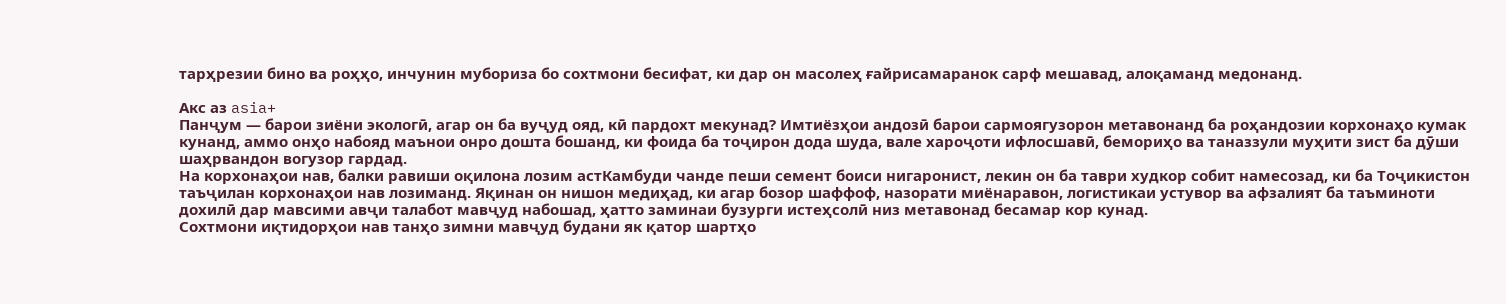тарҳрезии бино ва роҳҳо, инчунин мубориза бо сохтмони бесифат, ки дар он масолеҳ ғайрисамаранок сарф мешавад, алоқаманд медонанд.

Акс аз asia+
Панҷум — барои зиёни экологӣ, агар он ба вуҷуд ояд, кӣ пардохт мекунад? Имтиёзҳои андозӣ барои сармоягузорон метавонанд ба роҳандозии корхонаҳо кумак кунанд, аммо онҳо набояд маънои онро дошта бошанд, ки фоида ба тоҷирон дода шуда, вале хароҷоти ифлосшавӣ, бемориҳо ва таназзули муҳити зист ба дӯши шаҳрвандон вогузор гардад.
На корхонаҳои нав, балки равиши оқилона лозим астКамбуди чанде пеши семент боиси нигаронист, лекин он ба таври худкор собит намесозад, ки ба Тоҷикистон таъҷилан корхонаҳои нав лозиманд. Яқинан он нишон медиҳад, ки агар бозор шаффоф, назорати миёнаравон, логистикаи устувор ва афзалият ба таъминоти дохилӣ дар мавсими авҷи талабот мавҷуд набошад, ҳатто заминаи бузурги истеҳсолӣ низ метавонад бесамар кор кунад.
Сохтмони иқтидорҳои нав танҳо зимни мавҷуд будани як қатор шартҳо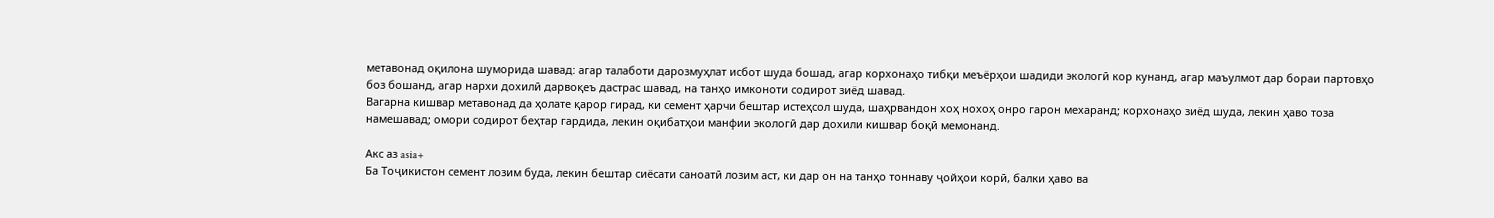метавонад оқилона шуморида шавад: агар талаботи дарозмуҳлат исбот шуда бошад, агар корхонаҳо тибқи меъёрҳои шадиди экологӣ кор кунанд, агар маъулмот дар бораи партовҳо боз бошанд, агар нархи дохилӣ дарвоқеъ дастрас шавад, на танҳо имконоти содирот зиёд шавад.
Вагарна кишвар метавонад да ҳолате қарор гирад, ки семент ҳарчи бештар истеҳсол шуда, шаҳрвандон хоҳ нохоҳ онро гарон мехаранд; корхонаҳо зиёд шуда, лекин ҳаво тоза намешавад; омори содирот беҳтар гардида, лекин оқибатҳои манфии экологӣ дар дохили кишвар боқӣ мемонанд.

Акс аз asia+
Ба Тоҷикистон семент лозим буда, лекин бештар сиёсати саноатӣ лозим аст, ки дар он на танҳо тоннаву ҷойҳои корӣ, балки ҳаво ва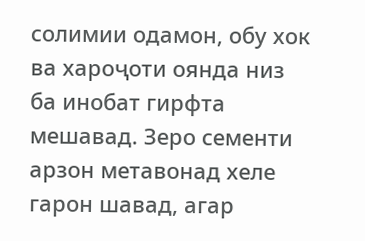солимии одамон, обу хок ва хароҷоти оянда низ ба инобат гирфта мешавад. Зеро сементи арзон метавонад хеле гарон шавад, агар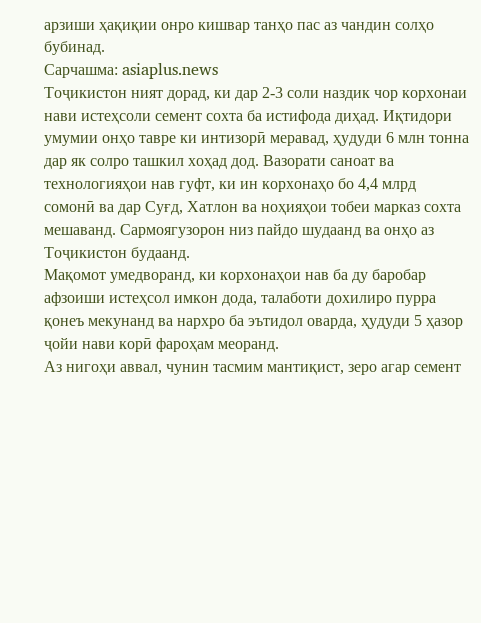арзиши ҳақиқии онро кишвар танҳо пас аз чандин солҳо бубинад.
Сарчашма: asiaplus.news
Тоҷикистон ният дорад, ки дар 2-3 соли наздик чор корхонаи нави истеҳсоли семент сохта ба истифода диҳад. Иқтидори умумии онҳо тавре ки интизорӣ меравад, ҳудуди 6 млн тонна дар як солро ташкил хоҳад дод. Вазорати саноат ва технологияҳои нав гуфт, ки ин корхонаҳо бо 4,4 млрд сомонӣ ва дар Суғд, Хатлон ва ноҳияҳои тобеи марказ сохта мешаванд. Сармоягузорон низ пайдо шудаанд ва онҳо аз Тоҷикистон будаанд.
Мақомот умедворанд, ки корхонаҳои нав ба ду баробар афзоиши истеҳсол имкон дода, талаботи дохилиро пурра қонеъ мекунанд ва нархро ба эътидол оварда, ҳудуди 5 ҳазор ҷойи нави корӣ фароҳам меоранд.
Аз нигоҳи аввал, чунин тасмим мантиқист, зеро агар семент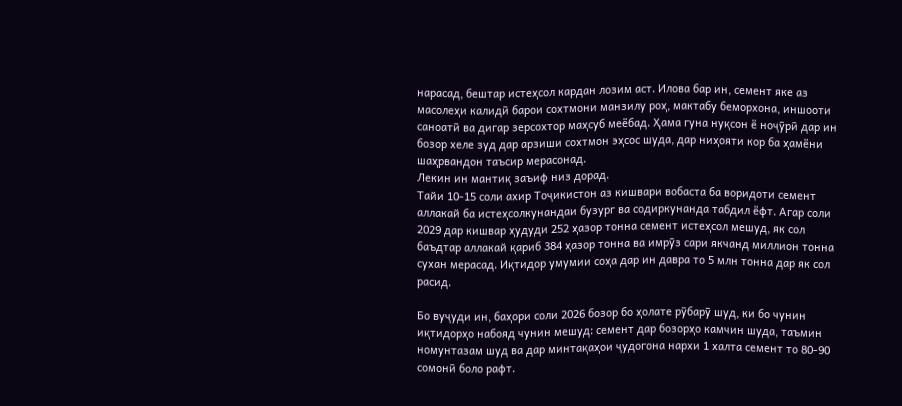нарасад, бештар истеҳсол кардан лозим аст. Илова бар ин, семент яке аз масолеҳи калидӣ барои сохтмони манзилу роҳ, мактабу беморхона, иншооти саноатӣ ва дигар зерсохтор маҳсуб меёбад. Ҳама гуна нуқсон ё ноҷӯрӣ дар ин бозор хеле зуд дар арзиши сохтмон эҳсос шуда, дар ниҳояти кор ба ҳамёни шаҳрвандон таъсир мерасонад.
Лекин ин мантиқ заъиф низ дорад.
Тайи 10-15 соли ахир Тоҷикистон аз кишвари вобаста ба воридоти семент аллакай ба истеҳсолкунандаи бузург ва содиркунанда табдил ёфт. Агар соли 2029 дар кишвар ҳудуди 252 ҳазор тонна семент истеҳсол мешуд, як сол баъдтар аллакай қариб 384 ҳазор тонна ва имрӯз сари якчанд миллион тонна сухан мерасад. Иқтидор умумии соҳа дар ин давра то 5 млн тонна дар як сол расид.

Бо вуҷуди ин, баҳори соли 2026 бозор бо ҳолате рӯбарӯ шуд, ки бо чунин иқтидорҳо набояд чунин мешуд: семент дар бозорҳо камчин шуда, таъмин номунтазам шуд ва дар минтақаҳои ҷудогона нархи 1 халта семент то 80-90 сомонӣ боло рафт.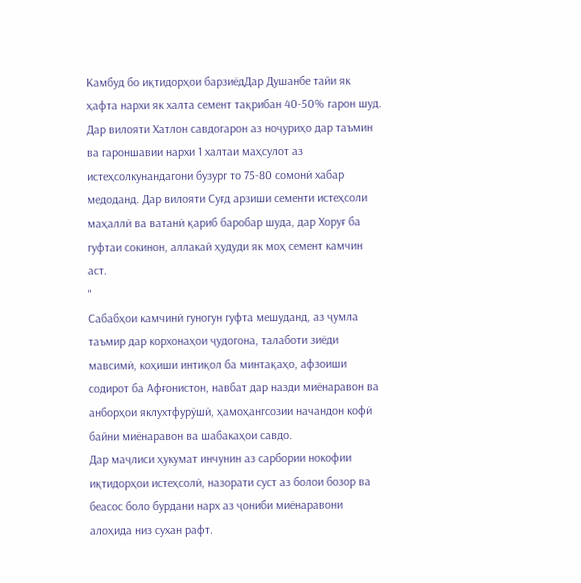Камбуд бо иқтидорҳои барзиёдДар Душанбе тайи як ҳафта нархи як халта семент тақрибан 40-50% гарон шуд.
Дар вилояти Хатлон савдогарон аз ноҷуриҳо дар таъмин ва гароншавии нархи 1 халтаи маҳсулот аз истеҳсолкунандагони бузург то 75-80 сомонӣ хабар медоданд. Дар вилояти Суғд арзиши сементи истеҳсоли маҳаллӣ ва ватанӣ қариб баробар шуда, дар Хоруғ ба гуфтаи сокинон, аллакай ҳудуди як моҳ семент камчин аст.
"
Сабабҳои камчинӣ гуногун гуфта мешуданд, аз ҷумла таъмир дар корхонаҳои ҷудогона, талаботи зиёди мавсимӣ, коҳиши интиқол ба минтақаҳо, афзоиши содирот ба Афғонистон, навбат дар назди миёнаравон ва анборҳои яклухтфурӯшӣ, ҳамоҳангсозии начандон кофӣ байни миёнаравон ва шабакаҳои савдо.
Дар маҷлиси ҳукумат инчунин аз сарбории нокофии иқтидорҳои истеҳсолӣ, назорати суст аз болои бозор ва беасос боло бурдани нарх аз ҷониби миёнаравони алоҳида низ сухан рафт.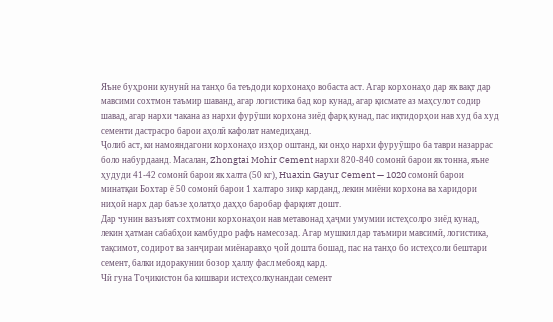Яъне буҳрони кунунӣ на танҳо ба теъдоди корхонаҳо вобаста аст. Агар корхонаҳо дар як вақт дар мавсими сохтмон таъмир шаванд, агар логистика бад кор кунад, агар қисмате аз маҳсулот содир шавад, агар нархи чакана аз нархи фурӯши корхона зиёд фарқ кунад, пас иқтидорҳои нав худ ба худ сементи дастрасро барои аҳолӣ кафолат намедиҳанд.
Ҷолиб аст, ки намояндагони корхонаҳо изҳор оштанд, ки онҳо нархи фуруӯшро ба таври назаррас боло набурдаанд. Масалан, Zhongtai Mohir Cement нархи 820-840 сомонӣ барои як тонна, яъне ҳудуди 41-42 сомонӣ барои як халта (50 кг), Huaxin Gayur Cement — 1020 сомонӣ барои минатқаи Бохтар ё 50 сомонӣ барои 1 халтаро зикр карданд, лекин миёни корхона ва харидори ниҳоӣ нарх дар баъзе ҳолатҳо даҳҳо баробар фарқият дошт.
Дар чунин вазъият сохтмони корхонаҳои нав метавонад ҳаҷми умумии истеҳсолро зиёд кунад, лекин ҳатман сабабҳои камбудро рафъ намесозад. Агар мушкил дар таъмири мавсимӣ, логистика, тақсимот, содирот ва занҷираи миёнаравҳо ҷой дошта бошад, пас на танҳо бо истеҳсоли бештари семент, балки идоракунии бозор ҳаллу фасл мебояд кард.
Чӣ гуна Тоҷикистон ба кишвари истеҳсолкунандаи семент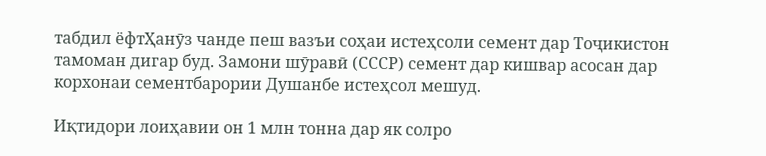табдил ёфтҲанӯз чанде пеш вазъи соҳаи истеҳсоли семент дар Тоҷикистон тамоман дигар буд. Замони шӯравӣ (СССР) семент дар кишвар асосан дар корхонаи сементбарории Душанбе истеҳсол мешуд.

Иқтидори лоиҳавии он 1 млн тонна дар як солро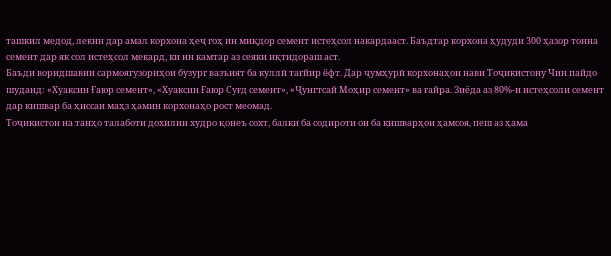ташкил медод, лекин дар амал корхона ҳеҷ гоҳ ин миқдор семент истеҳсол накардааст. Баъдтар корхона ҳудуди 300 ҳазор тонна семент дар як сол истеҳсол мекард, ки ин камтар аз сеяки иқтидораш аст.
Баъди воридшавии сармоягузориҳои бузург вазъият ба куллӣ тағйир ёфт. Дар ҷумҳурӣ корхонаҳои нави Тоҷикистону Чин пайдо шуданд: «Хуаксин Ғаюр семент», «Хуаксин Ғаюр Суғд семент», «Ҷунгтсай Моҳир семент» ва ғайра. Зиёда аз 80%-и истеҳсоли семент дар кишвар ба ҳиссаи маҳз ҳамин корхонаҳо рост меомад.
Тоҷикистон на танҳо талаботи дохилии худро қонеъ сохт, балки ба содироти он ба кишварҳои ҳамсоя, пеш аз ҳама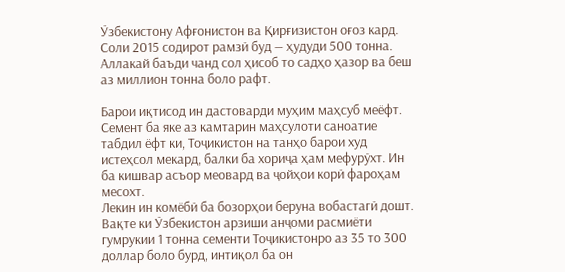Ӯзбекистону Афғонистон ва Қирғизистон оғоз кард. Соли 2015 содирот рамзӣ буд — ҳудуди 500 тонна. Аллакай баъди чанд сол ҳисоб то садҳо ҳазор ва беш аз миллион тонна боло рафт.

Барои иқтисод ин дастоварди муҳим маҳсуб меёфт. Семент ба яке аз камтарин маҳсулоти саноатие табдил ёфт ки, Тоҷикистон на танҳо барои худ истеҳсол мекард, балки ба хориҷа ҳам мефурӯхт. Ин ба кишвар асъор меовард ва ҷойҳои корӣ фароҳам месохт.
Лекин ин комёбӣ ба бозорҳои беруна вобастагӣ дошт. Вақте ки Ӯзбекистон арзиши анҷоми расмиёти гумрукии 1 тонна сементи Тоҷикистонро аз 35 то 300 доллар боло бурд, интиқол ба он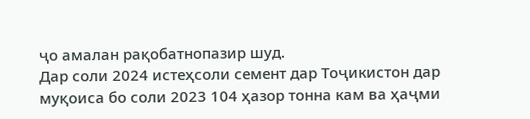ҷо амалан рақобатнопазир шуд.
Дар соли 2024 истеҳсоли семент дар Тоҷикистон дар муқоиса бо соли 2023 104 ҳазор тонна кам ва ҳаҷми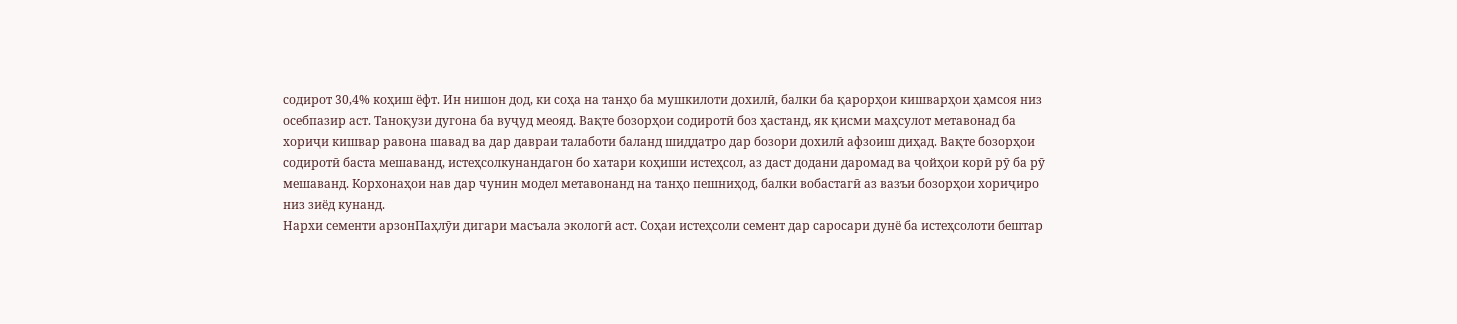содирот 30,4% коҳиш ёфт. Ин нишон дод, ки соҳа на танҳо ба мушкилоти дохилӣ, балки ба қарорҳои кишварҳои ҳамсоя низ осебпазир аст. Таноқузи дугона ба вуҷуд меояд. Вақте бозорҳои содиротӣ боз ҳастанд, як қисми маҳсулот метавонад ба хориҷи кишвар равона шавад ва дар давраи талаботи баланд шиддатро дар бозори дохилӣ афзоиш диҳад. Вақте бозорҳои содиротӣ баста мешаванд, истеҳсолкунандагон бо хатари коҳиши истеҳсол, аз даст додани даромад ва ҷойҳои корӣ рӯ ба рӯ мешаванд. Корхонаҳои нав дар чунин модел метавонанд на танҳо пешниҳод, балки вобастагӣ аз вазъи бозорҳои хориҷиро низ зиёд кунанд.
Нархи сементи арзонПаҳлӯи дигари масъала экологӣ аст. Соҳаи истеҳсоли семент дар саросари дунё ба истеҳсолоти бештар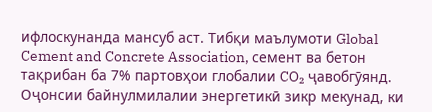ифлоскунанда мансуб аст. Тибқи маълумоти Global Cement and Concrete Association, семент ва бетон тақрибан ба 7% партовҳои глобалии CO₂ ҷавобгӯянд.
Оҷонсии байнулмилалии энергетикӣ зикр мекунад, ки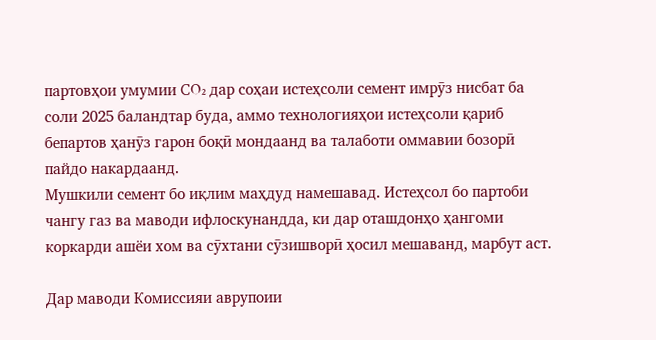партовҳои умумии CO₂ дар соҳаи истеҳсоли семент имрӯз нисбат ба соли 2025 баландтар буда, аммо технологияҳои истеҳсоли қариб бепартов ҳанӯз гарон боқӣ мондаанд ва талаботи оммавии бозорӣ пайдо накардаанд.
Мушкили семент бо иқлим маҳдуд намешавад. Истеҳсол бо партоби чангу газ ва маводи ифлоскунандда, ки дар оташдонҳо ҳангоми коркарди ашёи хом ва сӯхтани сӯзишворӣ ҳосил мешаванд, марбут аст.

Дар маводи Комиссияи аврупоии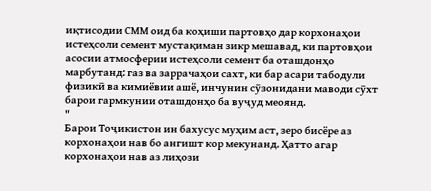иқтисодии СММ оид ба коҳиши партовҳо дар корхонаҳои истеҳсоли семент мустақиман зикр мешавад, ки партовҳои асосии атмосферии истеҳсоли семент ба оташдонҳо марбутанд: газ ва заррачаҳои сахт, ки бар асари табодули физикӣ ва кимиёвии ашё, инчунин сӯзонидани маводи сӯхт барои гармкунии оташдонҳо ба вуҷуд меоянд.
"
Барои Тоҷикистон ин бахусус муҳим аст, зеро бисёре аз корхонаҳои нав бо ангишт кор мекунанд. Ҳатто агар корхонаҳои нав аз лиҳози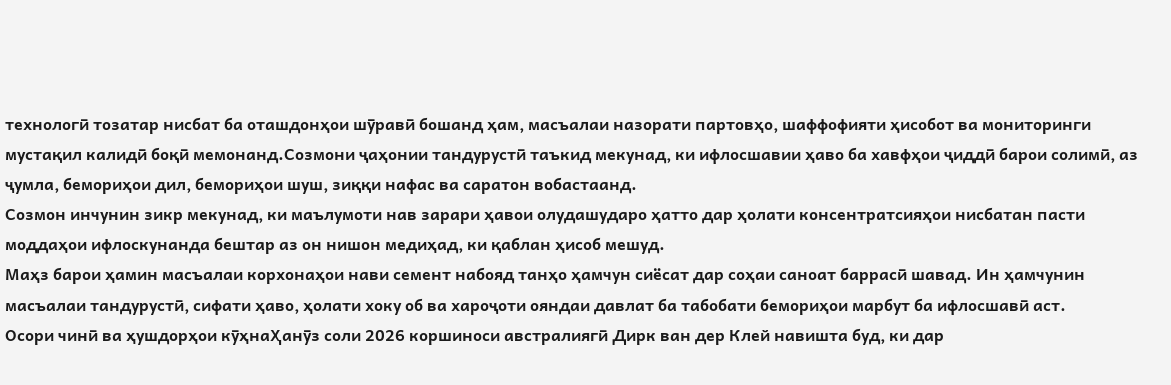технологӣ тозатар нисбат ба оташдонҳои шӯравӣ бошанд ҳам, масъалаи назорати партовҳо, шаффофияти ҳисобот ва мониторинги мустақил калидӣ боқӣ мемонанд.Созмони ҷаҳонии тандурустӣ таъкид мекунад, ки ифлосшавии ҳаво ба хавфҳои ҷиддӣ барои солимӣ, аз ҷумла, бемориҳои дил, бемориҳои шуш, зиққи нафас ва саратон вобастаанд.
Созмон инчунин зикр мекунад, ки маълумоти нав зарари ҳавои олудашударо ҳатто дар ҳолати консентратсияҳои нисбатан пасти моддаҳои ифлоскунанда бештар аз он нишон медиҳад, ки қаблан ҳисоб мешуд.
Маҳз барои ҳамин масъалаи корхонаҳои нави семент набояд танҳо ҳамчун сиёсат дар соҳаи саноат баррасӣ шавад. Ин ҳамчунин масъалаи тандурустӣ, сифати ҳаво, ҳолати хоку об ва хароҷоти ояндаи давлат ба табобати бемориҳои марбут ба ифлосшавӣ аст.
Осори чинӣ ва ҳушдорҳои кӯҳнаҲанӯз соли 2026 коршиноси австралиягӣ Дирк ван дер Клей навишта буд, ки дар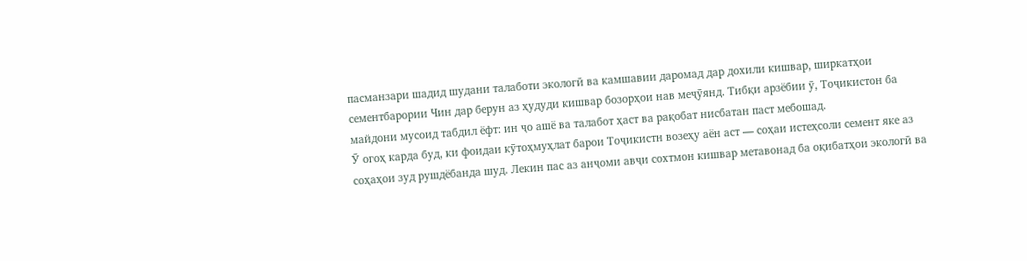пасманзари шадид шудани талаботи экологӣ ва камшавии даромад дар дохили кишвар, ширкатҳои сементбарории Чин дар берун аз ҳудуди кишвар бозорҳои нав меҷӯянд. Тибқи арзёбии ӯ, Тоҷикистон ба майдони мусоид табдил ёфт: ин ҷо ашё ва талабот ҳаст ва рақобат нисбатан паст мебошад.
Ӯ огоҳ карда буд, ки фоидаи кӯтоҳмуҳлат барои Тоҷикистн возеҳу аён аст — соҳаи истеҳсоли семент яке аз соҳаҳои зуд рушдёбанда шуд. Лекин пас аз анҷоми авҷи сохтмон кишвар метавонад ба оқибатҳои экологӣ ва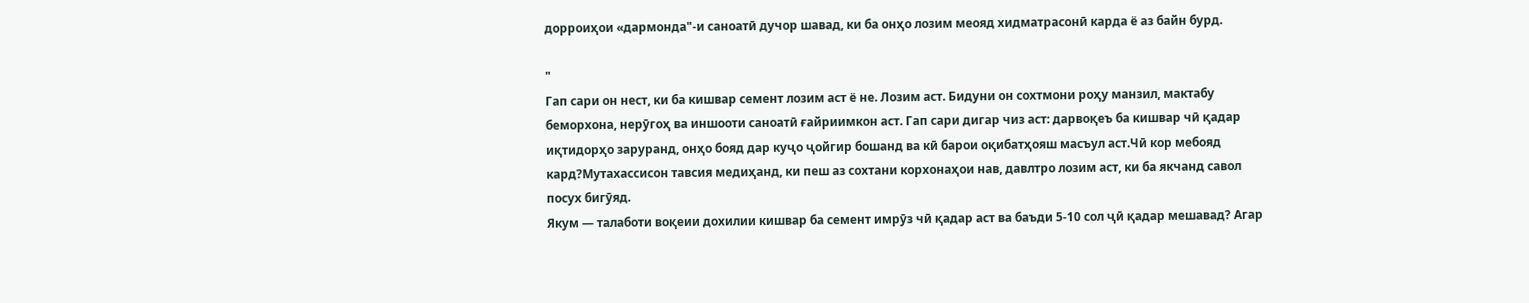дорроиҳои «дармонда"-и саноатӣ дучор шавад, ки ба онҳо лозим меояд хидматрасонӣ карда ё аз байн бурд.

"
Гап сари он нест, ки ба кишвар семент лозим аст ё не. Лозим аст. Бидуни он сохтмони роҳу манзил, мактабу беморхона, нерӯгоҳ ва иншооти саноатӣ ғайриимкон аст. Гап сари дигар чиз аст: дарвоқеъ ба кишвар чӣ қадар иқтидорҳо заруранд, онҳо бояд дар куҷо ҷойгир бошанд ва кӣ барои оқибатҳояш масъул аст.Чӣ кор мебояд кард?Мутахассисон тавсия медиҳанд, ки пеш аз сохтани корхонаҳои нав, давлтро лозим аст, ки ба якчанд савол посух бигӯяд.
Якум — талаботи воқеии дохилии кишвар ба семент имрӯз чӣ қадар аст ва баъди 5-10 сол ҷӣ қадар мешавад? Агар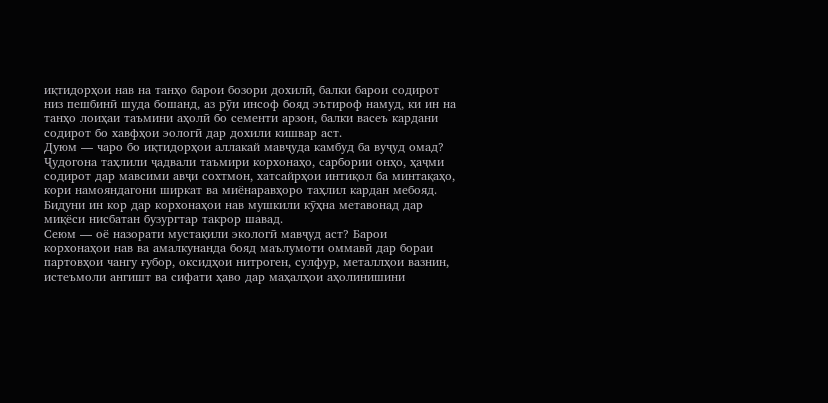иқтидорҳои нав на танҳо барои бозори дохилӣ, балки барои содирот низ пешбинӣ шуда бошанд, аз рӯи инсоф бояд эътироф намуд, ки ин на танҳо лоиҳаи таъмини аҳолӣ бо сементи арзон, балки васеъ кардани содирот бо хавфҳои эологӣ дар дохили кишвар аст.
Дуюм — чаро бо иқтидорҳои аллакай мавҷуда камбуд ба вуҷуд омад? Ҷудогона таҳлили ҷадвали таъмири корхонаҳо, сарбории онҳо, ҳаҷми содирот дар мавсими авҷи сохтмон, хатсайрҳои интиқол ба минтақаҳо, кори намояндагони ширкат ва миёнаравҳоро таҳлил кардан мебояд. Бидуни ин кор дар корхонаҳои нав мушкили кӯҳна метавонад дар миқёси нисбатан бузургтар такрор шавад.
Сеюм — оё назорати мустақили экологӣ мавҷуд аст? Барои корхонаҳои нав ва амалкунанда бояд маълумоти оммавӣ дар бораи партовҳои чангу ғубор, оксидҳои нитроген, сулфур, металлҳои вазнин, истеъмоли ангишт ва сифати ҳаво дар маҳалҳои аҳолинишини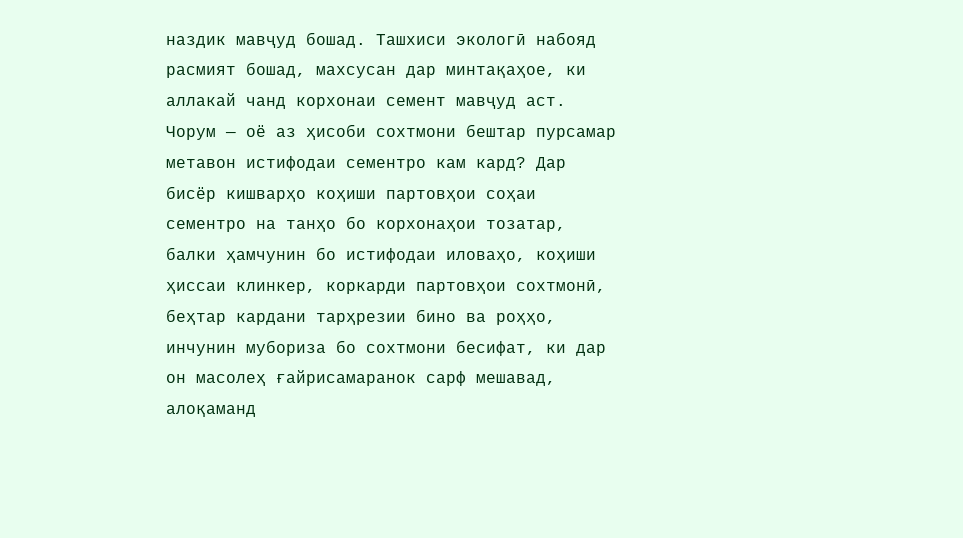наздик мавҷуд бошад. Ташхиси экологӣ набояд расмият бошад, махсусан дар минтақаҳое, ки аллакай чанд корхонаи семент мавҷуд аст.
Чорум — оё аз ҳисоби сохтмони бештар пурсамар метавон истифодаи сементро кам кард? Дар бисёр кишварҳо коҳиши партовҳои соҳаи сементро на танҳо бо корхонаҳои тозатар, балки ҳамчунин бо истифодаи иловаҳо, коҳиши ҳиссаи клинкер, коркарди партовҳои сохтмонӣ, беҳтар кардани тарҳрезии бино ва роҳҳо, инчунин мубориза бо сохтмони бесифат, ки дар он масолеҳ ғайрисамаранок сарф мешавад, алоқаманд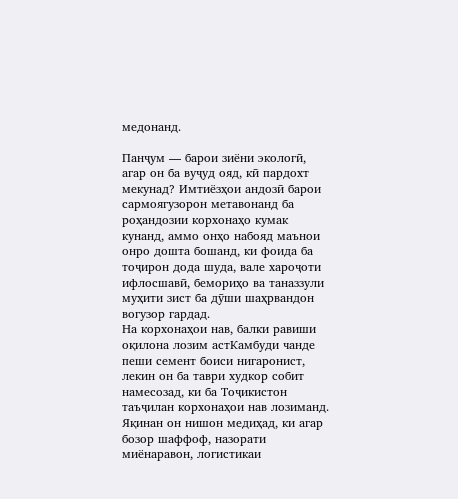медонанд.

Панҷум — барои зиёни экологӣ, агар он ба вуҷуд ояд, кӣ пардохт мекунад? Имтиёзҳои андозӣ барои сармоягузорон метавонанд ба роҳандозии корхонаҳо кумак кунанд, аммо онҳо набояд маънои онро дошта бошанд, ки фоида ба тоҷирон дода шуда, вале хароҷоти ифлосшавӣ, бемориҳо ва таназзули муҳити зист ба дӯши шаҳрвандон вогузор гардад.
На корхонаҳои нав, балки равиши оқилона лозим астКамбуди чанде пеши семент боиси нигаронист, лекин он ба таври худкор собит намесозад, ки ба Тоҷикистон таъҷилан корхонаҳои нав лозиманд. Яқинан он нишон медиҳад, ки агар бозор шаффоф, назорати миёнаравон, логистикаи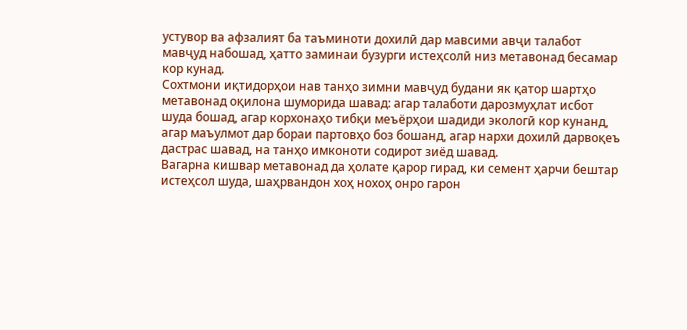устувор ва афзалият ба таъминоти дохилӣ дар мавсими авҷи талабот мавҷуд набошад, ҳатто заминаи бузурги истеҳсолӣ низ метавонад бесамар кор кунад.
Сохтмони иқтидорҳои нав танҳо зимни мавҷуд будани як қатор шартҳо метавонад оқилона шуморида шавад: агар талаботи дарозмуҳлат исбот шуда бошад, агар корхонаҳо тибқи меъёрҳои шадиди экологӣ кор кунанд, агар маъулмот дар бораи партовҳо боз бошанд, агар нархи дохилӣ дарвоқеъ дастрас шавад, на танҳо имконоти содирот зиёд шавад.
Вагарна кишвар метавонад да ҳолате қарор гирад, ки семент ҳарчи бештар истеҳсол шуда, шаҳрвандон хоҳ нохоҳ онро гарон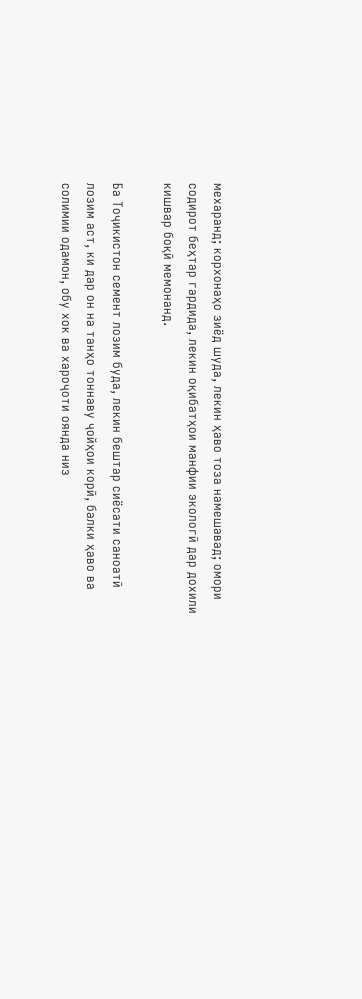мехаранд; корхонаҳо зиёд шуда, лекин ҳаво тоза намешавад; омори содирот беҳтар гардида, лекин оқибатҳои манфии экологӣ дар дохили кишвар боқӣ мемонанд.

Ба Тоҷикистон семент лозим буда, лекин бештар сиёсати саноатӣ лозим аст, ки дар он на танҳо тоннаву ҷойҳои корӣ, балки ҳаво ва солимии одамон, обу хок ва хароҷоти оянда низ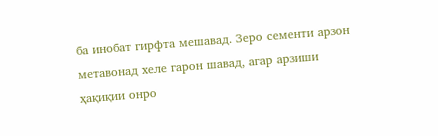ба инобат гирфта мешавад. Зеро сементи арзон метавонад хеле гарон шавад, агар арзиши ҳақиқии онро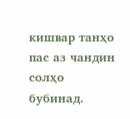кишвар танҳо пас аз чандин солҳо бубинад.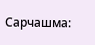Сарчашма: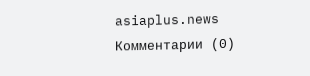asiaplus.news
Комментарии (0)